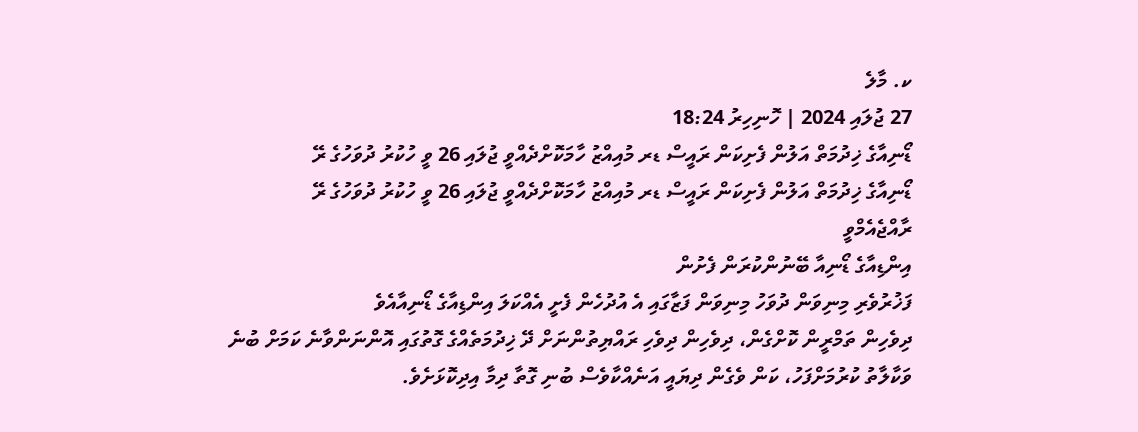ކ. މާލެ
27 ޖުލައި 2024 | ހޮނިހިރު 18:24
ޑޯނިއާގެ ޚިދުމަތް އަލުން ފެށިކަން ރައީސް ޑރ މުއިއްޒު ހާމަކޮށްދެއްވީ ޖުލައި 26 ވީ ހުކުރު ދުވަހުގެ ރޭ
ޑޯނިއާގެ ޚިދުމަތް އަލުން ފެށިކަން ރައީސް ޑރ މުއިއްޒު ހާމަކޮށްދެއްވީ ޖުލައި 26 ވީ ހުކުރު ދުވަހުގެ ރޭ
ރާއްޖެއެމްވީ
އިންޑިއާގެ ޑޯނިއާ ބޭނުންކުރަން ފެށުން
ފަޚުރުވެރި މިނިވަން ދުވަހު މިނިވަން ފަޒާގައި އެ އުދުހެން ފެށީ އެއްކަލަ އިންޑިއާގެ ޑޯނިއާއެވެ
ދިވެހިން ތަމްރީން ކޮށްގެން، ދިވެހިން ދިވެހި ރައްޔިތުންނަށް ދޭ ޚިދުމަތެއްގެ ގޮތުގައި އޮންނަންވާނެ ކަމަށް ބުނެ ވަކާލާތު ކުރުމަށްފަހު، ކަން ވެގެން ދިޔައީ އަނެއްކާވެސް ބުނި ގޮތާ ދިމާ އިދިކޮޅަށެވެ.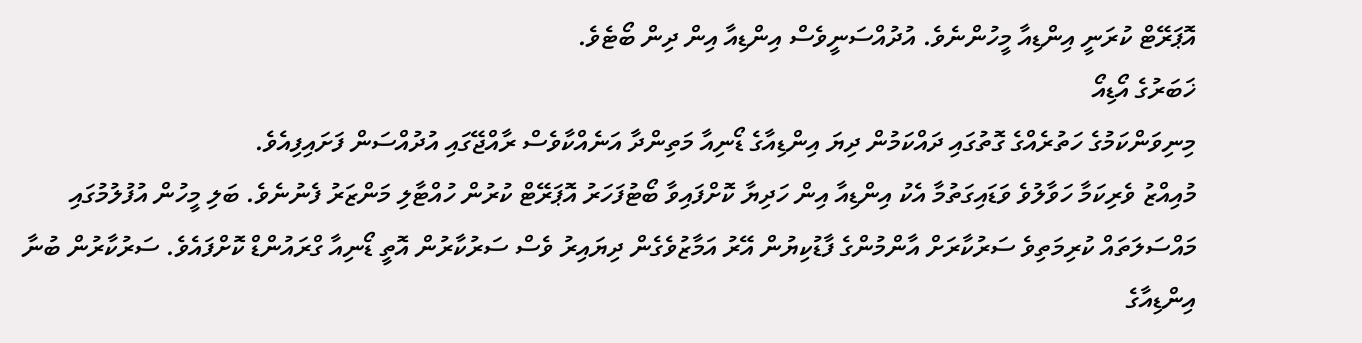އޮޕަރޭޓް ކުރަނީ އިންޑިއާ މީހުންނެވެ. އުދުއްސަނީވެސް އިންޑިއާ އިން ދިން ބޯޓެވެ.
ޚަބަރުގެ އޯޑިއޯ
މިނިވަންކަމުގެ ހަތުރެއްގެ ގޮތުގައި ދައްކަމުން ދިޔަ އިންޑިއާގެ ޑޯނިއާ މަތިންދާ އަނެއްކާވެސް ރާއްޖޭގައި އުދުއްސަން ފަށައިފިއެވެ.
މުއިއްޒު ވެރިކަމާ ހަވާލުވެ ވަޑައިގަތުމާ އެކު އިންޑިއާ އިން ހަދިޔާ ކޮށްފައިވާ ބޯޓުފަހަރު އޮޕަރޭޓް ކުރުން ހުއްޓާލި މަންޒަރު ފެނުނެވެ. ބަލި މީހުން އުފުލުމުގައި މައްސަލަތައް ކުރިމަތިވެ ސަރުކާރަށް އާންމުންގެ ފާޑުކިޔުން އޭރު އަމާޒުވެގެން ދިޔައިރު ވެސް ސަރުކާރުން އޮތީ ޑޯނިއާ ގްރައުންޑް ކޮށްފައެވެ. ސަރުކާރުން ބުނާ އިންޑިއާގެ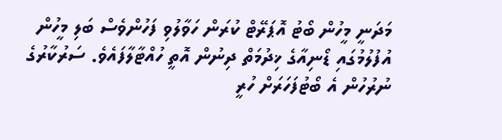މަދަނީ މީހުން ބޯޓު އޮޕަރޭޓް ކުރަން ހަވާލުވި ފަހުންވެސް ބަލި މީހުން އުފުލުމުގައި ޑޯނިއާގެ ޚިދުމަތް ދިނުން އޮތީ ހުއްޓާލާފައެވެ. ސަރުކާރުގެ ނުރުހުން އެ ބޯޓުފަހަރަށް ހުރީ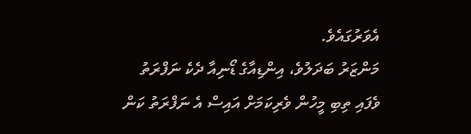އެވަރުގައެވެ.
މަންޒަރު ބަދަލުވެ، އިންޑިއާގެ ޑޯނިއާ ދެކެ ނަފްރަތު ވެފައި ތިބި މީހުން ވެރިކަމަށް އައިސް އެ ނަފްރަތު ކަން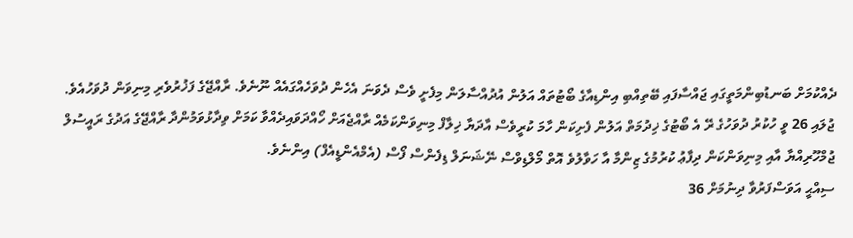ދެއްކުމަށް ބަނޑުބިންމަތީގައި ޖައްސާފައި ބޭތިއްބި އިންޑިއާގެ ބޯޓުތައް އަލުން އުދުއްސާލަން މިފެށީ ވެސް ދެވަނަ އެހެން ދުވަހެއްގައެއް ނޫނެވެ. ރާއްޖޭގެ ފަޚުރުވެރި މިނިވަން ދުވަހުއެވެ.
ޖުލައި 26 ވީ ހުކުރު ދުވަހުގެ ރޭ އެ ބޯޓުގެ ޚިދުމަތް އަލުން ފެށިކަން ހާމަ ކުރީވެސް އާދަޔާ ޚިލާފް މިނިވަންކަމެއް ރާއްޖެއަށް ހޯއްދަވައިދެއްވާ ކަމަށް ވިދާޅުވަމުންދާ ރާއްޖޭގެ އަދުގެ ރައީސުލް ޖުމްހޫރިއްޔާ އާއި މިނިވަންކަން ދިފާޢު ކުރުމުގެ ޒިންމާ އާ ހަވާލުވެ އޮތް މޯލްޑިވްސް ނޭޝަނަލް ޑިފެންސް ފޯސް (އެމްއެންޑީއެފް) އިންނެވެ.
ސިއްޙީ އަވަސްފަރުވާ ދިނުމަށް 36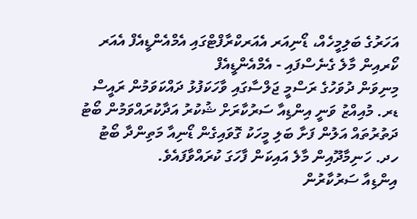އަހަރުގެ ބަލިމީހެއް، ޑޯނިއަރ އެއަރކްރާފްޓްގައި އެމްއެންޑީއެފް އެއަރ ކޯރއިން މާލެ ގެނެސްފައި - އެމްއެންޑީއެފް
މިނިވަން ދުވަހުގެ ރަސްމީ ޖަލްސާގައި ވާހަކަފުޅު ދައްކަވަމުން ރައީސް ޑރ. މުއިއްޒު ވަނީ އިންޑިއާ ސަރުކާރަށް ޝުކުރު އަދާކުރައްވަމުން ބޯޓު ދަތުރުތައް އަލުން ފަށާ ބަލި މީހަކު ގޮވައިގެން ޑޯނިއާ މަތިންދާ ބޯޓު ހދ. ހަނިމާދޫއިން މާލެ އައިކަން ފާހަގަ ކުރައްވާފައެވެ.
އިންޑިއާ ސަރުކާރުން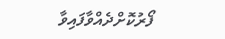ފޯރުކޮށްދެއްވާފައިވާ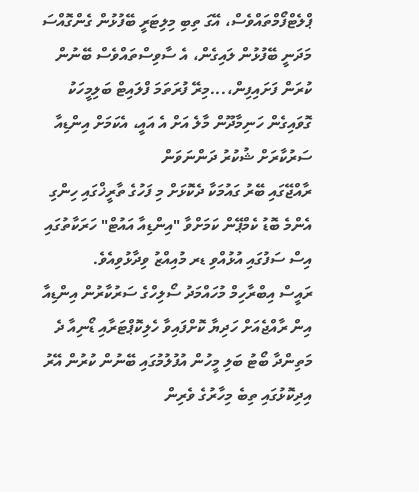ޕްލެޓްފޯމްތައްވެސް، އޭގަ ތިބި މިލިޓަރީ ބޭފުޅުން ގެންގޮއްސަ މަދަނީ ބޭފުޅުން ލައިގެން، އެ ސާވިސްތައްވެސް ބޭނުން ކުރަން ފަށައިފިން،...މިރޭ ފުރަތަމަ ފްލައިޓް ބަލިމީހަކު ގޮވައިގެން ހަނިމާދޫން މާލެ އަށް އެ އައީ، އެކަމަށް އިންޑިއާ ސަރުކާރަށް ޝުކުރު ދަންނަވަން
ރާއްޖޭގައި ބޭރު ގައުމަކާ ދެކޮޅަށް މި ފަހުގެ ތާރީޚްގައި ހިންގި އެންމެ ބޮޑު ކެމްޕޭން ކަމަށްވާ "އިންޑިއާ އައުޓް" ހަރަކާތުގައި އިސް ސަފުގައި އުޅުއްވި ޑރ މުއިއްޒު ވިދާޅުވިއެވެ.
ރައީސް އިބްރާހިމް މުހައްމަދު ސޯލިހްގެ ސަރުކާރުން އިންޑިއާ އިން ރާއްޖެއަށް ހަދިޔާ ކޮށްފައިވާ ހެލިކޮޕްޓަރާއި ޑޯނިއާ ދެ މަތިންދާ ބޯޓު ބަލި މީހުން އުފުލުމުގައި ބޭނުން ކުރުން އޭރު އިދިކޮޅުގައި ތިބެ މިހާރުގެ ވެރިން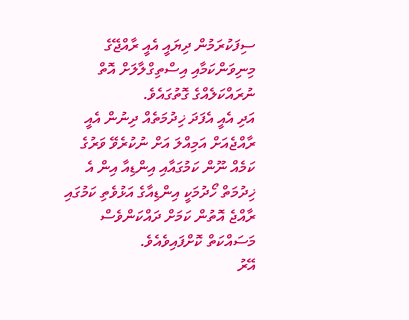ސިފަކުރަމުން ދިޔައީ އެއީ ރާއްޖޭގެ މިނިވަންކަމާއި އިސްތިގްލާލަށް އޮތް ނުރައްކަލެއްގެ ގޮތުގައެވެ.
އަދި އެއީ އެފަދަ ޚިދުމަތެއް ދިނުން އެއީ ރާއްޖެއަށް އަމިއްލަ އަށް ނުކުރެވޭ ވަރުގެ ކަމެއް ނޫން ކަމުގައާއި އިންޑިއާ އިން އެ ޚިދުމަތް ހޯދުމަކީ އިންޑިއާގެ އަޅުވެތި ކަމުގައި ރާއްޖެ އޮތުން ކަމަށް ދައްކަންވެސް މަސައްކަތް ކޮށްފައިވެއެވެ.
އޭރު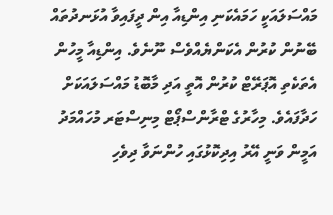މައްސަލައަކީ ހަމައެކަނި އިންޑިއާ އިން ދީފައިވާ އުޅަނދުތައް ބޭނުން ކުރުން އެކަންޔެއްވެސް ނޫނެވެ. އިންޑިއާ މީހުން އެތަކެތި އޮޕަރޭޓް ކުރުން އޮތީ އަދި މާބޮޑު މައްސަލައަކަށް ހަދާފައެވެ. މިހާރުގެ ޓްރާންސްޕޯޓް މިނިސްޓަރ މުހައްމަދު އަމީން ވަނީ އޭރު އިދިކޮޅުގައި ހުންނަވާ ދިވެހި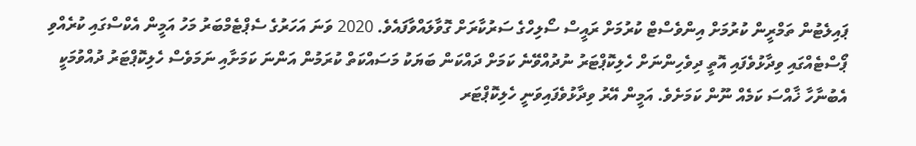ޕައިލެޓުން ތަމްރީން ކުރުމަށް އިންވެސްޓް ކުރުމަށް ރައީސް ސޯލިހްގެ ސަރުކާރަށް ގޮވާލައްވާފައެވެ. 2020 ވަނަ އަހަރުގެ ސެޕްޓެމްބަރު މަހު އަމީން އެކްސްގައި ކުރެއްވި ޕޯސްޓެއްގައި ވިދާޅުވެފައި އޮތީ ދިވެހިންނަށް ހެލިކޮޕްޓަރު ނުދުއްވޭނެ ކަމަށް ދައްކަން ބަޔަކު މަސައްކަތް ކުރަމުން އަންނަ ކަމަށާއި ނަމަވެސް ހެލިކޮޕްޓަރު ދުއްވުމަކީ އެބުނާހާ ޚާއްސަ ކަމެއް ނޫން ކަމަށެވެ. އަމީން އޭރު ވިދާޅުވެފައިވަނީ ހެލިކޮޕްޓަރ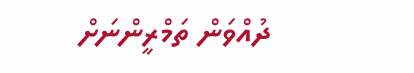ދުއްވަން ތަމްރީންނަށް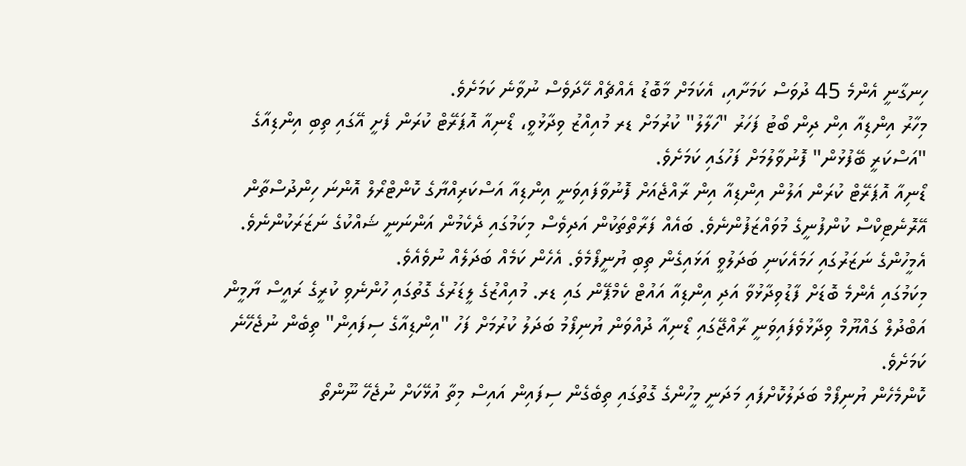ހިނގާނީ އެންމެ 45 ދުވަސް ކަމަށާއި، އެކަމަށް މާބޮޑު އެއްޗެއް ހޭދަވެސް ނުވާނެ ކަމަށެވެ.
މިހާރު އިންޑިއާ އިން ދިން ބޯޓު ފަހަރު "ހަލާލު" ކުރުމަށް ޑރ މުއިއްޒު ވިދާޅުވީ، ޑޯނިއާ އޮޕަރޭޓް ކުރަން ފެށީ އޭގައި ތިބި އިންޑިއާގެ "އަސްކަރީ ބޭފުޅުން" ފޮނުވާލުމަށް ފަހުގައި ކަމަށެވެ.
ޑޯނިއާ އޮޕަރޭޓް ކުރަން އަލުން އިންޑިއާ އިން ރާއްޖެއަށް ފޮނުވާފައިވަނީ އިންޑިއާ އަސްކަރިއްޔާގެ ކޮންޓްރޯލް އޮންނަ ހިންދުސްތާން އޭރޮނެޓިކްސް ކުންފުނީގެ މުވައްޒަފުންނެވެ. ބައެއް ފަރާތްތަކުން އަދިވެސް މިކަމުގައި ދެކެމުން އަންނަނީ ޝައްކުގެ ނަޒަރަކުންނެވެ. އެމީހުންގެ ނަޒަރުގައި ހަމައެކަނި ބަދަލުވީ އަޅައިގެން ތިބި ޔުނީފޯމެވެ. އެހެން ކަމެއް ބަދަލެއް ނުވެއެވެ.
މިކަމުގައި އެންމެ ބޮޑަށް ފާޑުވިދާޅުވާ އަދި އިންޑިއާ އައުޓް ކެމްޕޭން ގައި ޑރ. މުއިއްޒުގެ ލީޑަރުގެ ގޮތުގައި ހުންނެވި ކުރީގެ ރައީސް ޔާމީން އަބްދުލް ގައްޔޫމް ވިދާޅުވެފައިވަނީ ރާއްޖޭގައި ޑޯނިއާ ދުއްވަން ޔުނިފޯމު ބަދަލު ކުރުމަށް ފަހު "އިންޑިއާގެ ސިފައިން" ތިބެން ނުޖެހޭނެ ކަމަށެވެ.
ކޮންމެހެން ޔުނިފޯމް ބަދަލުކޮށްފައި މަދަނީ މީހުންގެ ގޮތުގައި ތިބެގެން ސިފައިން އައިސް މިތާ އުޅޭކަށް ނުޖެހޭ ނޫންތޯ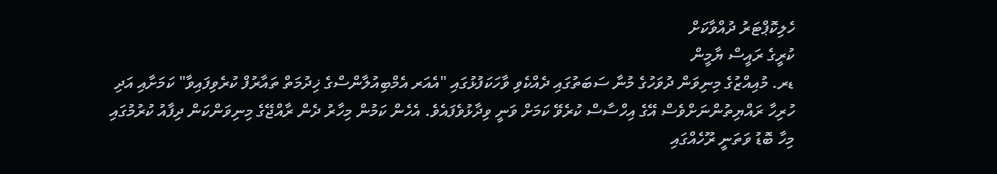ހެލިކޮޕްޓަރު ދުއްވާކަށް
ކުރީގެ ރައީސް ޔާމީން
ޑރ. މުއިއްޒުގެ މިނިވަން ދުވަހުގެ މުނާ ސަބަތުގައި ދެއްކެވި ވާހަކަފުޅުގައި "އެއަރ އެމްބިއުލާންސްގެ ޚިދުމަތް ތައާރުފް ކުރެވިފައިވާ" ކަމަށާއި އަދި ހުރިހާ ރައްޔިތުންނަށްވެސް އޭގެ އިހްސާސް ކުރެވޭ ކަމަށް ވަނީ ވިދާޅުވެފައެވެ. އެހެން ކަމުން މިހާރު ދެން ރާއްޖޭގެ މިނިވަންކަން ދިފާއު ކުރުމުގައި މިހާ ބޮޑު ވަތަނީ ރޫހެއްގައި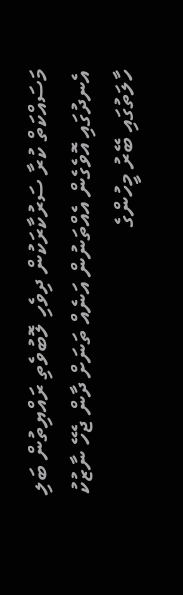މަސައްކަތް ކުރާ ސަރުކާރަކުން ދިވެހި ލޮބުވެތި ރައްޔިތުން ބަލި އެނދުގައި އޮވެގެން އެއްތަނުން އަނެއް ތަނަށް ދާން ޖެހޭ ނާޒުކު ހާލަތުގައި ބޭރު މީހުންގެ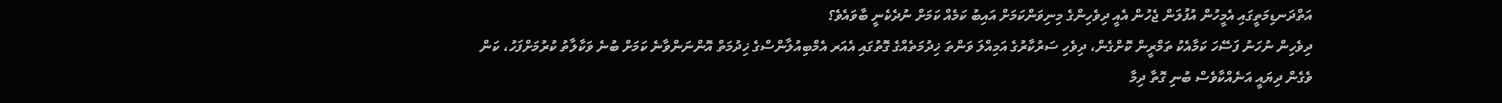އަތްދަނޑިމަތީގައި އެމީހުން އުފުލަން ޖެހުން އެއީ ދިވެހިންގެ މިނިވަންކަމަށް އައިބު ކަމެއް ކަމަށް ނުދެކެނީ ބާވައެވެ؟
ދިވެހިން ނުހަނު ފަސޭހަ ކަމާއެކު ތަމްރީން ކޮށްގެން، ދިވެހި ސަރުކާރުގެ އަމިއްލަ ވަންތަ ޚިދުމަތެއްގެ ގޮތުގައި އެއަރ އެމްބިއުލާންސްގެ ޚިދުމަތް އޮންނަންވާނެ ކަމަށް ބުނެ ވަކާލާތު ކުރުމަށްފަހު، ކަން ވެގެން ދިޔައީ އަނެއްކާވެސް ބުނި ގޮތާ ދިމާ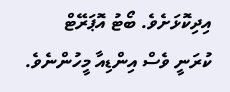އިދިކޮޅަށެވެ. ބޯޓު އޮޕަރޭޓް ކުރަނީ ވެސް އިންޑިއާ މީހުންނެވެ.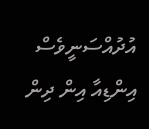އުދުއްސަނީވެސް އިންޑިއާ އިން ދިން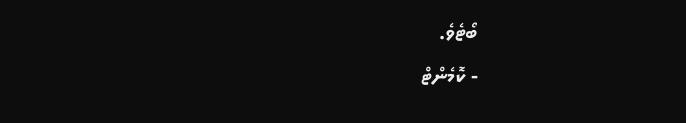ބޯޓެވެ.
- ކޮމެންޓް